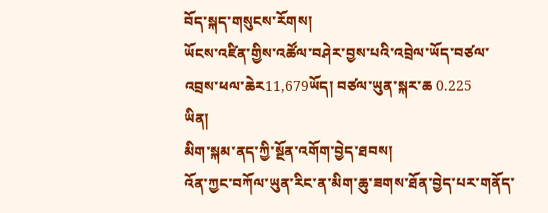བོད་སྐད་གསུངས་རོགས།
ཡོངས་འཛིན་གྱིས་འཚོལ་བཤེར་བྱས་པའི་འབྲེལ་ཡོད་བཙལ་འབྲས་ཕལ་ཆེར11,679ཡོད། བཙལ་ཡུན་སྐར་ཆ 0.225
ཡིན།
མིག་སྐམ་ནད་ཀྱི་སྔོན་འགོག་བྱེད་ཐབས།
འོན་ཀྱང་བཀོལ་ཡུན་རིང་ན་མིག་ཆུ་ཟགས་ཐོན་བྱེད་པར་གནོད་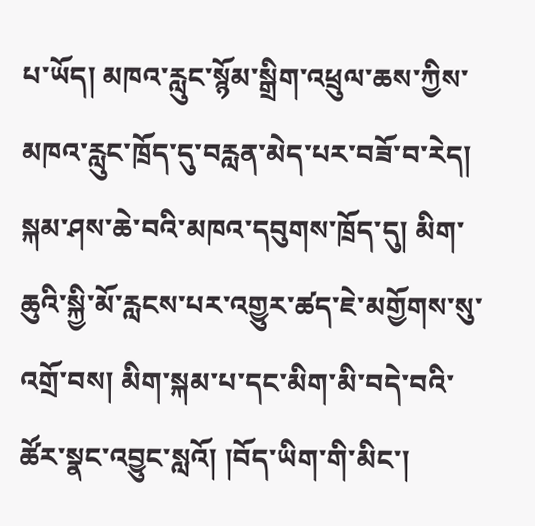པ་ཡོད། མཁའ་རླུང་སྙོམ་སྒྲིག་འཕྲུལ་ཆས་ཀྱིས་མཁའ་རླུང་ཁྲོད་དུ་བརླན་མེད་པར་བཟོ་བ་རེད། སྐམ་ཤས་ཆེ་བའི་མཁའ་དབུགས་ཁྲོད་དུ། མིག་ཆུའི་སྐྱི་མོ་རླངས་པར་འགྱུར་ཚད་ཇེ་མགྱོགས་སུ་འགྲོ་བས། མིག་སྐམ་པ་དང་མིག་མི་བདེ་བའི་ཚོར་སྣང་འབྱུང་སླའོ། །བོད་ཡིག་གི་མིང་།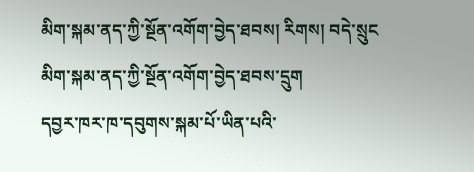མིག་སྐམ་ནད་ཀྱི་སྔོན་འགོག་བྱེད་ཐབས། རིགས། བདེ་སྲུང
མིག་སྐམ་ནད་ཀྱི་སྔོན་འགོག་བྱེད་ཐབས་དྲུག
དབྱར་ཁར་ཁ་དབུགས་སྐམ་པོ་ཡིན་པའི་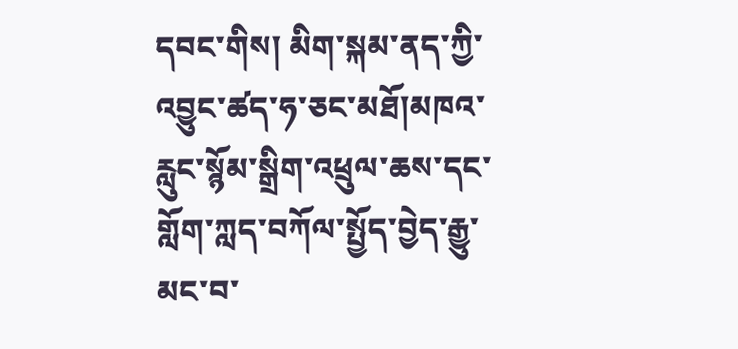དབང་གིས། མིག་སྐམ་ནད་ཀྱི་འབྱུང་ཚད་ཧ་ཅང་མཐོ།མཁའ་རླུང་སྙོམ་སྒྲིག་འཕྲུལ་ཆས་དང་གློག་ཀླད་བཀོལ་སྤྱོད་བྱེད་རྒྱུ་མང་བ་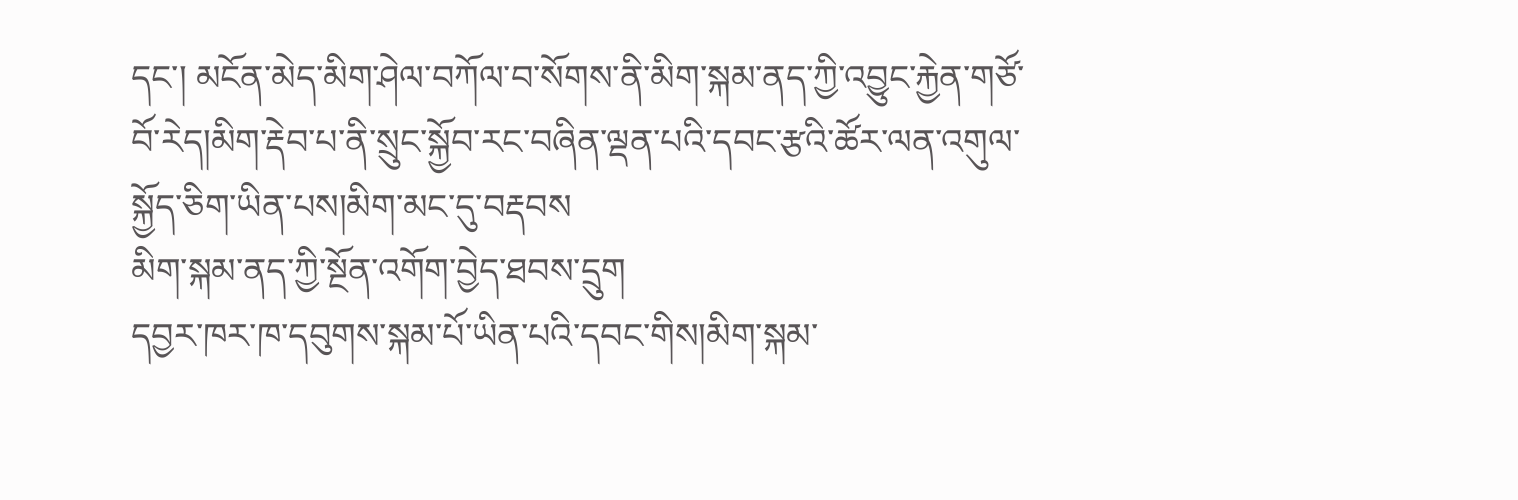དང་། མངོན་མེད་མིག་ཤེལ་བཀོལ་བ་སོགས་ནི་མིག་སྐམ་ནད་ཀྱི་འབྱུང་རྐྱེན་གཙོ་བོ་རེད།མིག་རྡེབ་པ་ནི་སྲུང་སྐྱོབ་རང་བཞིན་ལྡན་པའི་དབང་རྩའི་ཚོར་ལན་འགུལ་སྐྱོད་ཅིག་ཡིན་པས།མིག་མང་དུ་བརྡབས
མིག་སྐམ་ནད་ཀྱི་སྔོན་འགོག་བྱེད་ཐབས་དྲུག
དབྱར་ཁར་ཁ་དབུགས་སྐམ་པོ་ཡིན་པའི་དབང་གིས།མིག་སྐམ་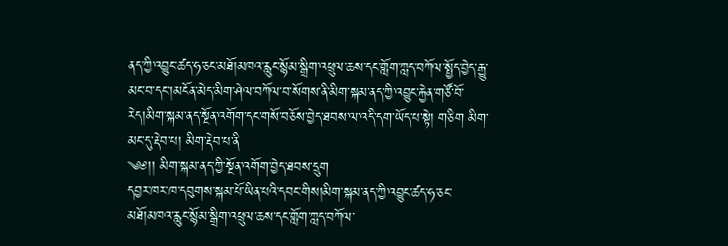ནད་ཀྱི་འབྱུང་ཚད་ཧ་ཅང་མཐོ།མཁའ་རླུང་སྙོམ་སྒྲིག་འཕྲུལ་ཆས་དང་གློག་ཀླད་བཀོལ་སྤྱོད་བྱེད་རྒྱུ་མང་བ་དང་།མངོན་མེད་མིག་ཤེལ་བཀོལ་བ་སོགས་ནི་མིག་སྐམ་ནད་ཀྱི་འབྱུང་རྐྱེན་གཙོ་བོ་རེད།མིག་སྐམ་ནད་སྔོན་འགོག་དང་གསོ་བཅོས་བྱེད་ཐབས་ལ་འདི་དག་ཡོད་པ་སྟེ། གཅིག མིག་མང་དུ་རྡེབ་པ། མིག་རྡེབ་པ་ནི
༄༅།། མིག་སྐམ་ནད་ཀྱི་སྔོན་འགོག་བྱེད་ཐབས་དྲུག
དབྱར་ཁར་ཁ་དབུགས་སྐམ་པོ་ཡིན་པའི་དབང་གིས།མིག་སྐམ་ནད་ཀྱི་འབྱུང་ཚད་ཧ་ཅང་མཐོ།མཁའ་རླུང་སྙོམ་སྒྲིག་འཕྲུལ་ཆས་དང་གློག་ཀླད་བཀོལ་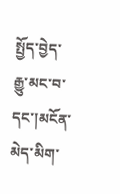སྤྱོད་བྱེད་རྒྱུ་མང་བ་དང་།མངོན་མེད་མིག་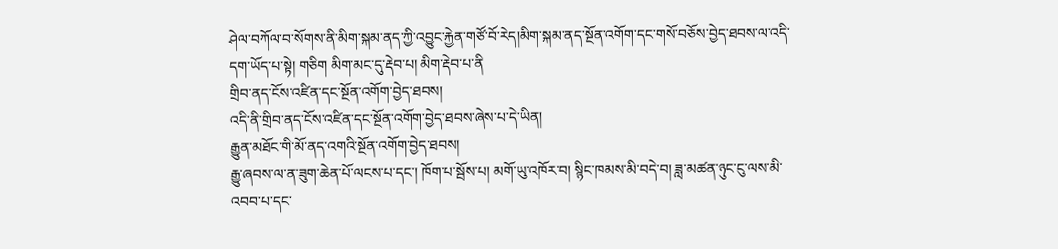ཤེལ་བཀོལ་བ་སོགས་ནི་མིག་སྐམ་ནད་ཀྱི་འབྱུང་རྐྱེན་གཙོ་བོ་རེད།མིག་སྐམ་ནད་སྔོན་འགོག་དང་གསོ་བཅོས་བྱེད་ཐབས་ལ་འདི་དག་ཡོད་པ་སྟེ། གཅིག མིག་མང་དུ་རྡེབ་པ། མིག་རྡེབ་པ་ནི
གྲིབ་ནད་ངོས་འཛིན་དང་སྔོན་འགོག་བྱེད་ཐབས།
འདི་ནི་གྲིབ་ནད་ངོས་འཛིན་དང་སྔོན་འགོག་བྱེད་ཐབས་ཞེས་པ་དེ་ཡིན།
རྒྱུན་མཐོང་གི་མོ་ནད་འགའི་སྔོན་འགོག་བྱེད་ཐབས།
རྒྱུ་ཞབས་ལ་ན་ཟུག་ཆེན་པོ་ལངས་པ་དང་། ཁོག་པ་སྦོས་པ། མགོ་ཡུ་འཁོར་བ། སྙིང་ཁམས་མི་བདེ་བ། ཟླ་མཚན་ཉུང་ངུ་ལས་མི་འབབ་པ་དང་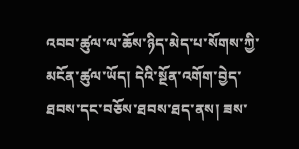འབབ་ཚུལ་ལ་ཆོས་ཉིད་མེད་པ་སོགས་ཀྱི་མངོན་ཚུལ་ཡོད། དེའི་སྔོན་འགོག་བྱེད་ཐབས་དང་བཅོས་ཐབས་ཐད་ནས། ཟས་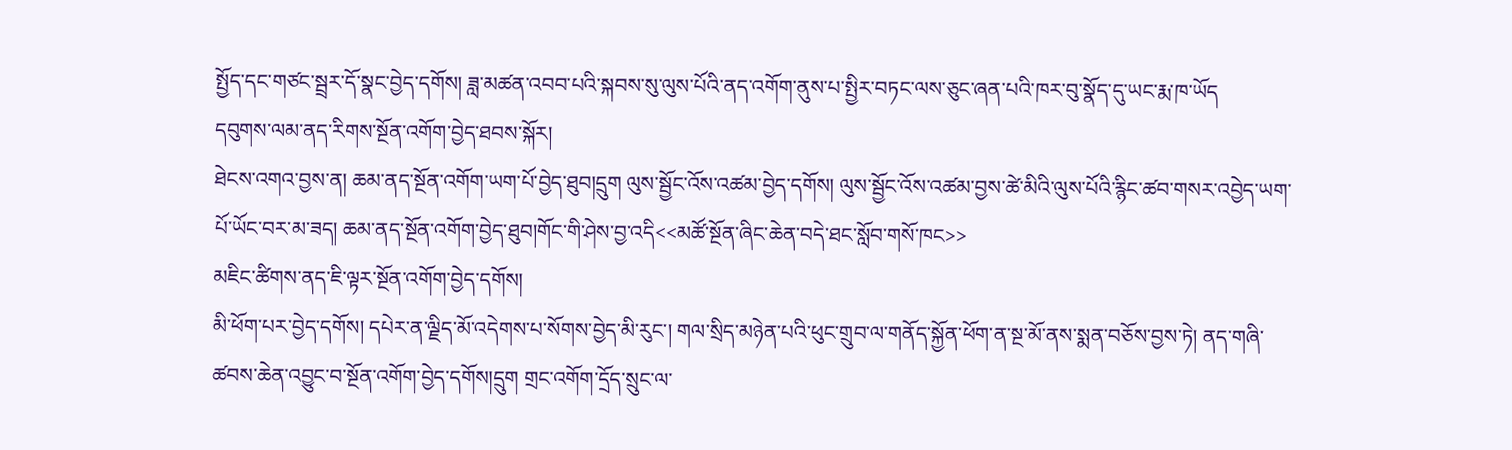སྤྱོད་དང་གཙང་སྦྲར་དོ་སྣང་བྱེད་དགོས། ཟླ་མཚན་འབབ་པའི་སྐབས་སུ་ལུས་པོའི་ནད་འགོག་ནུས་པ་སྤྱིར་བཏང་ལས་ཅུང་ཞན་པའི་ཁར་བུ་སྣོད་དུ་ཡང་རྨ་ཁ་ཡོད
དབུགས་ལམ་ནད་རིགས་སྔོན་འགོག་བྱེད་ཐབས་སྐོར།
ཐེངས་འགའ་བྱས་ན། ཆམ་ནད་སྔོན་འགོག་ཡག་པོ་བྱེད་ཐུབ།དྲུག ལུས་སྦྱོང་འོས་འཚམ་བྱེད་དགོས། ལུས་སྦྱོང་འོས་འཚམ་བྱས་ཚེ་མིའི་ལུས་པོའི་རྙིང་ཚབ་གསར་འབྱེད་ཡག་པོ་ཡོང་བར་མ་ཟད། ཆམ་ནད་སྔོན་འགོག་བྱེད་ཐུབ།གོང་གི་ཤེས་བྱ་འདི<<མཚོ་སྔོན་ཞིང་ཆེན་བདེ་ཐང་སློབ་གསོ་ཁང>>
མཇིང་ཚིགས་ནད་ཇི་ལྟར་སྔོན་འགོག་བྱེད་དགོས།
མི་ཕོག་པར་བྱེད་དགོས། དཔེར་ན་ལྗིད་མོ་འདེགས་པ་སོགས་བྱེད་མི་རུང་། གལ་སྲིད་མཉེན་པའི་ཕུང་གྲུབ་ལ་གནོད་སྐྱོན་ཕོག་ན་སྔ་མོ་ནས་སྨན་བཅོས་བྱས་ཏེ། ནད་གཞི་ཚབས་ཆེན་འབྱུང་བ་སྔོན་འགོག་བྱེད་དགོས།དྲུག གྲང་འགོག་དྲོད་སྲུང་ལ་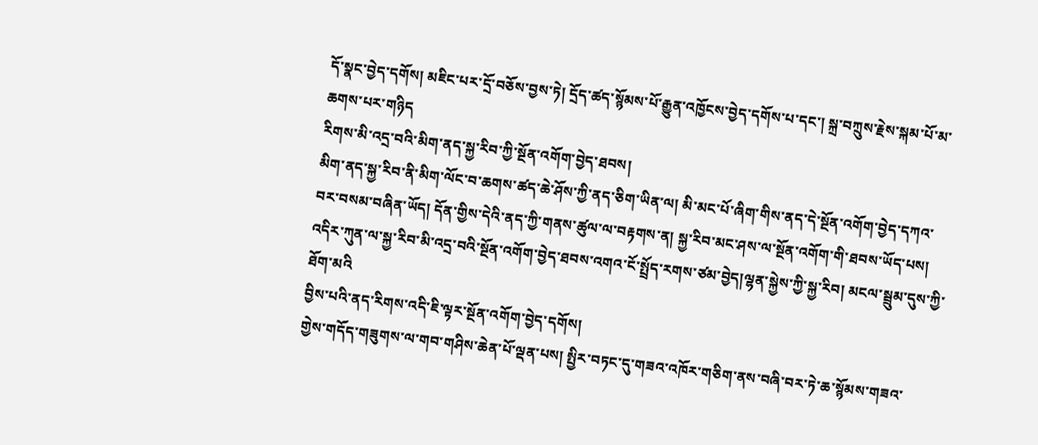དོ་སྣང་བྱེད་དགོས། མཇིང་པར་དྲོ་བཅོས་བྱས་ཏེ། དྲོད་ཚད་སྙོམས་པོ་རྒྱུན་འཁྱོངས་བྱེད་དགོས་པ་དང་། སྐྲ་བཀྲུས་རྗེས་སྐམ་པོ་མ་ཆགས་པར་གཉིད
རིགས་མི་འདྲ་བའི་མིག་ནད་སྐྱ་རིབ་ཀྱི་སྔོན་འགོག་བྱེད་ཐབས།
མིག་ནད་སྐྱ་རིབ་ནི་མིག་ལོང་བ་ཆགས་ཚད་ཆེ་ཤོས་ཀྱི་ནད་ཅིག་ཡིན་ལ། མི་མང་པོ་ཞིག་གིས་ནད་དེ་སྔོན་འགོག་བྱེད་དཀའ་བར་བསམ་བཞིན་ཡོད། དོན་གྱིས་དེའི་ནད་ཀྱི་གནས་ཚུལ་ལ་བརྟགས་ན། སྐྱ་རིབ་མང་ཤས་ལ་སྔོན་འགོག་གི་ཐབས་ཡོད་པས། འདིར་ཀུན་ལ་སྐྱ་རིབ་མི་འདྲ་བའི་སྔོན་འགོག་བྱེད་ཐབས་འགའ་ངོ་སྤྲོད་རགས་ཙམ་བྱེད།ལྷན་སྐྱེས་ཀྱི་སྐྱ་རིབ། མངལ་སྦྲུམ་དུས་ཀྱི་ཐོག་མའི
བྱིས་པའི་ནད་རིགས་འདི་ཇི་ལྟར་སྔོན་འགོག་བྱེད་དགོས།
གྱེས་གདོད་གཟུགས་ལ་གབ་གཤིས་ཆེན་པོ་ལྡན་པས། སྤྱིར་བཏང་དུ་གཟའ་འཁོར་གཅིག་ནས་བཞི་བར་ཏེ་ཆ་སྙོམས་གཟའ་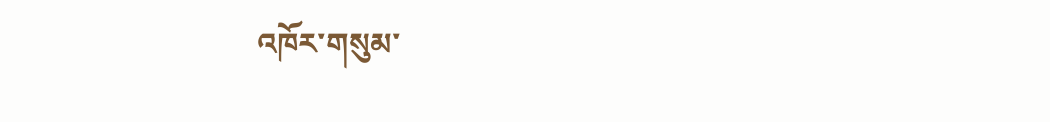འཁོར་གསུམ་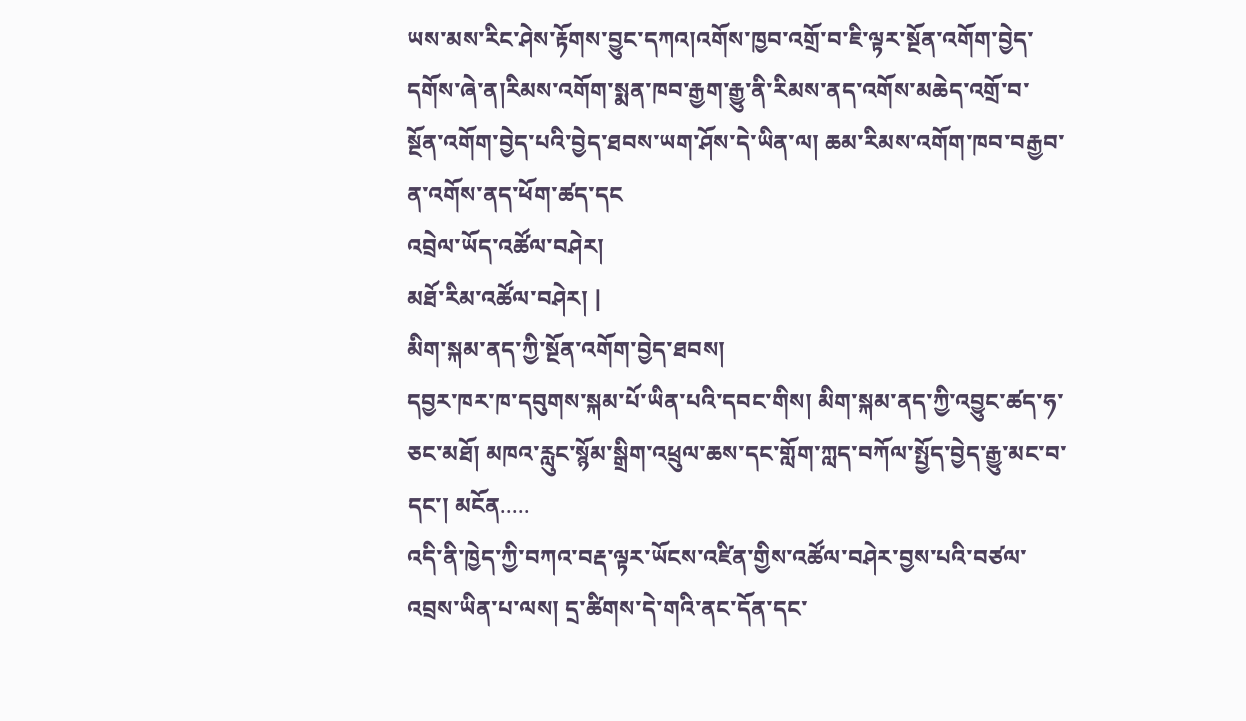ཡས་མས་རིང་ཤེས་རྟོགས་བྱུང་དཀའ།འགོས་ཁྱབ་འགྲོ་བ་ཇི་ལྟར་སྔོན་འགོག་བྱེད་དགོས་ཞེ་ན།རིམས་འགོག་སྨན་ཁབ་རྒྱག་རྒྱུ་ནི་རིམས་ནད་འགོས་མཆེད་འགྲོ་བ་སྔོན་འགོག་བྱེད་པའི་བྱེད་ཐབས་ཡག་ཤོས་དེ་ཡིན་ལ། ཆམ་རིམས་འགོག་ཁབ་བརྒྱབ་ན་འགོས་ནད་ཕོག་ཚད་དང
འབྲེལ་ཡོད་འཚོལ་བཤེར།
མཐོ་རིམ་འཚོལ་བཤེར། |
མིག་སྐམ་ནད་ཀྱི་སྔོན་འགོག་བྱེད་ཐབས།
དབྱར་ཁར་ཁ་དབུགས་སྐམ་པོ་ཡིན་པའི་དབང་གིས། མིག་སྐམ་ནད་ཀྱི་འབྱུང་ཚད་ཧ་ཅང་མཐོ། མཁའ་རླུང་སྙོམ་སྒྲིག་འཕྲུལ་ཆས་དང་གློག་ཀླད་བཀོལ་སྤྱོད་བྱེད་རྒྱུ་མང་བ་དང་། མངོན.....
འདི་ནི་ཁྱེད་ཀྱི་བཀའ་བརྡ་ལྟར་ཡོངས་འཛིན་གྱིས་འཚོལ་བཤེར་བྱས་པའི་བཙལ་འབྲས་ཡིན་པ་ལས། དྲ་ཚིགས་དེ་གའི་ནང་དོན་དང་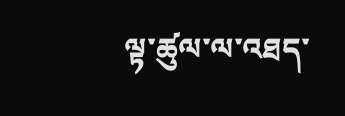ལྟ་ཚུལ་ལ་འཐད་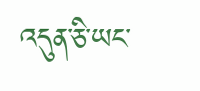འདུན་ཅི་ཡང་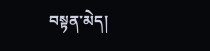བསྟན་མེད།